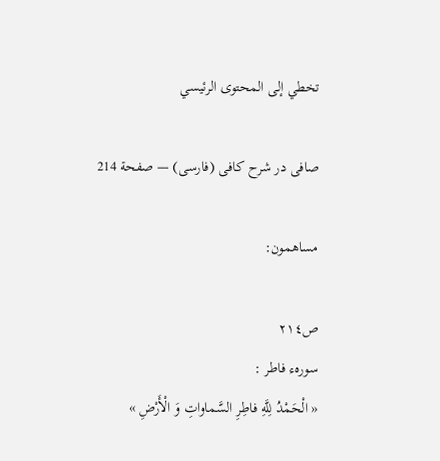تخطي إلى المحتوى الرئيسي

صافى در شرح كافى (فارسى) — صفحة 214

مساهمون:

ص٢١٤
سورهء فاطر :
« الْحَمْدُ لِلَّهِ فاطِرِ السَّماواتِ وَ الْأَرْضِ »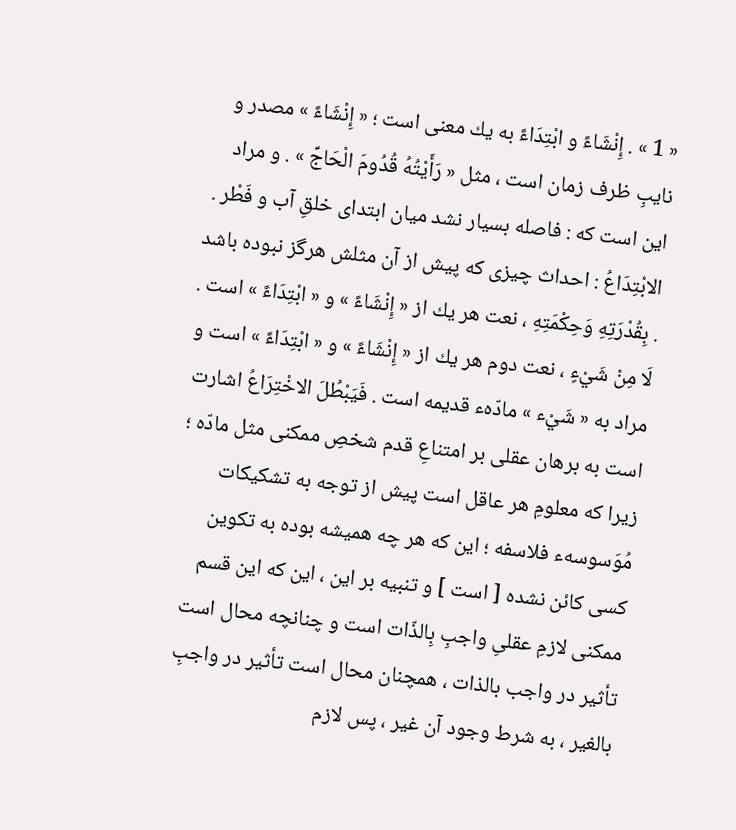« 1 » . إِنْشَاءً و ابْتِدَاءً به يك معنى است ؛ « إِنْشَاءً » مصدر و نايبِ ظرف زمان است ، مثل « رَأَيْتُهُ قُدُومَ الْحَاجِّ » . و مراد اين است كه : فاصله بسيار نشد ميان ابتداى خلقِ آب و فَطْر . الابْتِدَاعُ : احداث چيزى كه پيش از آن مثلش هرگز نبوده باشد . بِقُدْرَتِهِ وَحِكْمَتِهِ ، نعت هر يك از « إِنْشَاءً » و « ابْتِدَاءً » است . لَا مِنْ شَيْءٍ ، نعت دوم هر يك از « إِنْشَاءً » و « ابْتِدَاءً » است و مراد به « شَيْء » مادّهء قديمه است . فَيَبْطُلَ الاخْتِرَاعُ اشارت است به برهان عقلى بر امتناعِ قدم شخصِ ممكنى مثل مادّه ؛ زيرا كه معلومِ هر عاقل است پيش از توجه به تشكيكات مُوَسوسهء فلاسفه ؛ اين كه هر چه هميشه بوده به تكوين كسى كائن نشده [ است ] و تنبيه بر اين ، اين كه اين قسم ممكنى لازمِ عقلىِ واجبِ بِالذّات است و چنانچه محال است تأثير در واجب بالذات ، همچنان محال است تأثير در واجبِ بالغير ، به شرط وجود آن غير ، پس لازم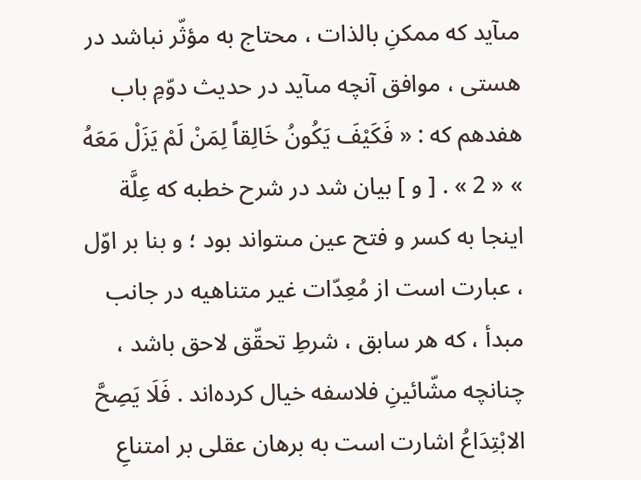مىآيد كه ممكنِ بالذات ، محتاج به مؤثّر نباشد در هستى ، موافق آنچه مىآيد در حديث دوّمِ باب هفدهم كه : « فَكَيْفَ يَكُونُ خَالِقاً لِمَنْ لَمْ يَزَلْ مَعَهُ » « 2 » . [ و ] بيان شد در شرح خطبه كه عِلَّة اينجا به كسر و فتح عين مىتواند بود ؛ و بنا بر اوّل ، عبارت است از مُعِدّات غير متناهيه در جانب مبدأ ، كه هر سابق ، شرطِ تحقّق لاحق باشد ، چنانچه مشّائينِ فلاسفه خيال كرده‌اند . فَلَا يَصِحَّ الابْتِدَاعُ اشارت است به برهان عقلى بر امتناعِ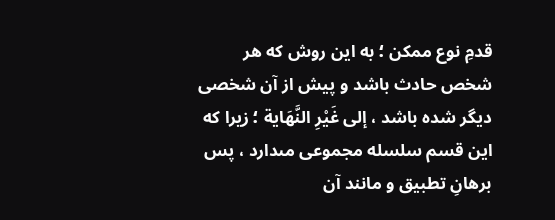قدمِ نوع ممكن ؛ به اين روش كه هر شخص حادث باشد و پيش از آن شخصى ديگر شده باشد ، إلى غَيْرِ النَّهَاية ؛ زيرا كه اين قسم سلسله مجموعى مىدارد ، پس برهانِ تطبيق و مانند آن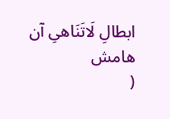ابطالِ لَاتَنَاهىِ آن
هامش
(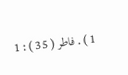1 ) . فاطر ( 35 ) : 1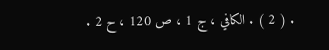. ( 2 ) . الكافي ، ج 1 ، ص 120 ، ح 2 .